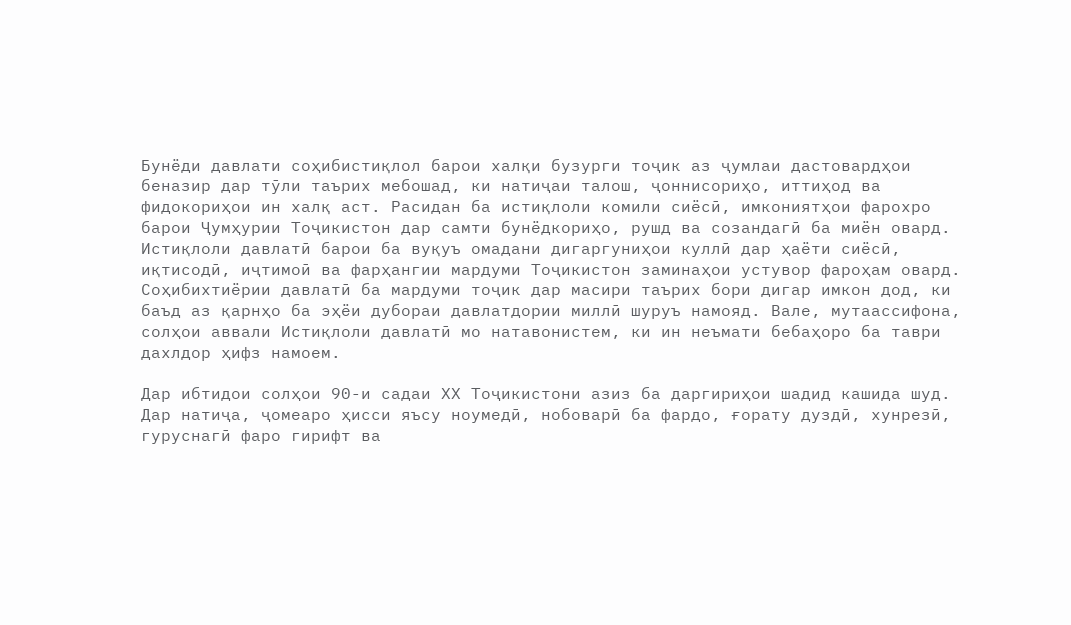Бунёди давлати соҳибистиқлол барои халқи бузурги тоҷик аз ҷумлаи дастовардҳои беназир дар тӯли таърих мебошад, ки натиҷаи талош, ҷоннисориҳо, иттиҳод ва фидокориҳои ин халқ аст. Расидан ба истиқлоли комили сиёсӣ, имкониятҳои фарохро барои Ҷумҳурии Тоҷикистон дар самти бунёдкориҳо, рушд ва созандагӣ ба миён овард. Истиқлоли давлатӣ барои ба вуқуъ омадани дигаргуниҳои куллӣ дар ҳаёти сиёсӣ, иқтисодӣ, иҷтимоӣ ва фарҳангии мардуми Тоҷикистон заминаҳои устувор фароҳам овард. Соҳибихтиёрии давлатӣ ба мардуми тоҷик дар масири таърих бори дигар имкон дод, ки баъд аз қарнҳо ба эҳёи дубораи давлатдории миллӣ шуруъ намояд. Вале, мутаассифона, солҳои аввали Истиқлоли давлатӣ мо натавонистем, ки ин неъмати бебаҳоро ба таври дахлдор ҳифз намоем.

Дар ибтидои солҳои 90-и садаи ХХ Тоҷикистони азиз ба даргириҳои шадид кашида шуд. Дар натиҷа, ҷомеаро ҳисси яъсу ноумедӣ, нобоварӣ ба фардо, ғорату дуздӣ, хунрезӣ, гуруснагӣ фаро гирифт ва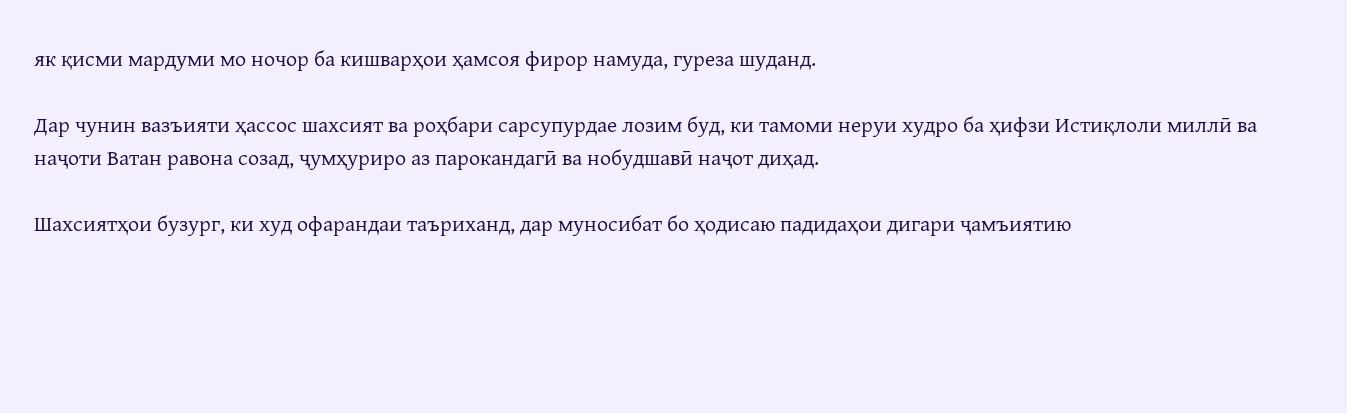як қисми мардуми мо ночор ба кишварҳои ҳамсоя фирор намуда, гуреза шуданд.

Дар чунин вазъияти ҳассос шахсият ва роҳбари сарсупурдае лозим буд, ки тамоми неруи худро ба ҳифзи Истиқлоли миллӣ ва наҷоти Ватан равона созад, ҷумҳуриро аз парокандагӣ ва нобудшавӣ наҷот диҳад.

Шахсиятҳои бузург, ки худ офарандаи таъриханд, дар муносибат бо ҳодисаю падидаҳои дигари ҷамъиятию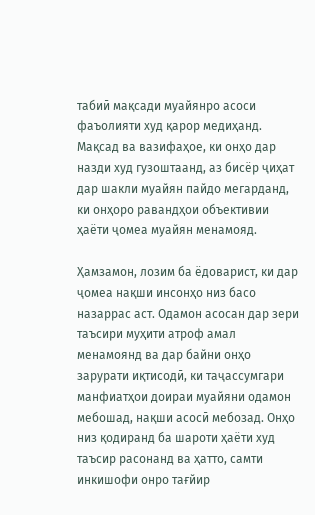табиӣ мақсади муайянро асоси фаъолияти худ қарор медиҳанд. Мақсад ва вазифаҳое, ки онҳо дар назди худ гузоштаанд, аз бисёр ҷиҳат дар шакли муайян пайдо мегарданд, ки онҳоро равандҳои объективии ҳаёти ҷомеа муайян менамояд.

Ҳамзамон, лозим ба ёдоварист, ки дар ҷомеа нақши инсонҳо низ басо назаррас аст. Одамон асосан дар зери таъсири муҳити атроф амал менамоянд ва дар байни онҳо зарурати иқтисодӣ, ки таҷассумгари манфиатҳои доираи муайяни одамон мебошад, нақши асосӣ мебозад. Онҳо низ қодиранд ба шароти ҳаёти худ таъсир расонанд ва ҳатто, самти инкишофи онро тағйир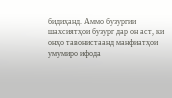бидиҳанд. Аммо бузургии шахсиятҳои бузург дар он аст, ки онҳо тавонистаанд манфиатҳои умумиро ифода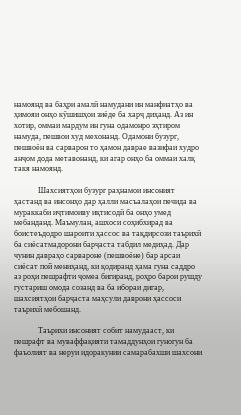намоянд ва баҳри амалӣ намудани ин манфиатҳо ва ҳимояи онҳо кӯшишҳои зиёде ба харҷ диҳанд. Аз ин хотир, оммаи мардум ин гуна одамонро эҳтиром намуда, пешвои худ мехонанд. Одамони бузург, пешвоён ва сарварон то ҳамон даврае вазифаи худро анҷом дода метавонанд, ки агар онҳо ба оммаи халқ такя намоянд.

            Шахсиятҳои бузург раҳнамои инсоният ҳастанд ва инсонҳо дар ҳалли масъалаҳои печида ва мураккаби иҷтимоиву иқтисодӣ ба онҳо умед мебанданд. Маъмулан, ашхоси соҳибхирад ва боистеъдодро шароити ҳассос ва тақдирсози таърихӣ ба сиёсатмадорони барҷаста табдил медиҳад. Дар чунин давраҳо сарвароне (пешвоёне) бар арсаи сиёсат пой мениҳанд, ки қодиранд ҳама гуна саддро аз роҳи пешрафти ҷомеа бигиранд, роҳро барои рушду густариш омода созанд ва ба ибораи дигар, шахсиятҳои барҷаста маҳсули даврони ҳассоси таърихӣ мебошанд.

            Таърихи инсоният собит намудааст, ки пешрафт ва муваффақияти тамаддунҳои гуногун ба фаъолият ва неруи идоракунии самарабахши шахсони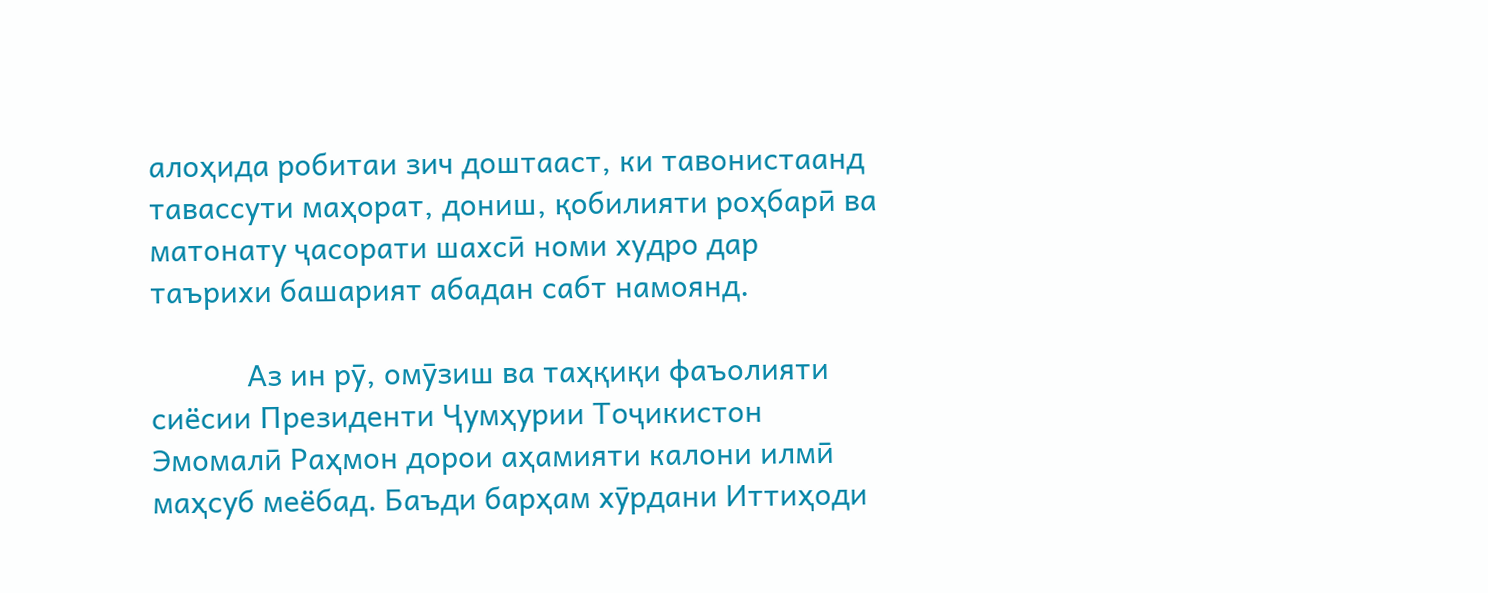алоҳида робитаи зич доштааст, ки тавонистаанд тавассути маҳорат, дониш, қобилияти роҳбарӣ ва матонату ҷасорати шахсӣ номи худро дар таърихи башарият абадан сабт намоянд.

            Аз ин рӯ, омӯзиш ва таҳқиқи фаъолияти сиёсии Президенти Ҷумҳурии Тоҷикистон Эмомалӣ Раҳмон дорои аҳамияти калони илмӣ маҳсуб меёбад. Баъди барҳам хӯрдани Иттиҳоди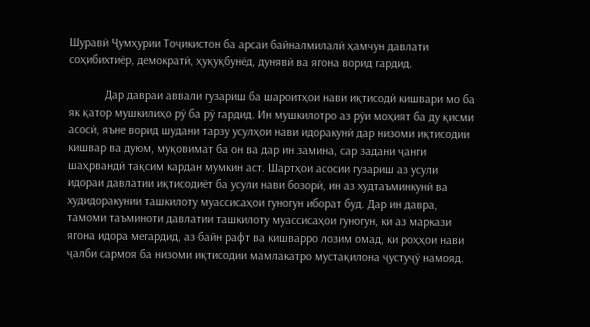Шуравӣ Ҷумҳурии Тоҷикистон ба арсаи байналмилалӣ ҳамчун давлати соҳибихтиёр, демократӣ, ҳуқуқбунёд, дунявӣ ва ягона ворид гардид.

            Дар давраи аввали гузариш ба шароитҳои нави иқтисодӣ кишвари мо ба як қатор мушкилиҳо рӯ ба рӯ гардид. Ин мушкилотро аз рӯи моҳият ба ду қисми асосӣ, яъне ворид шудани тарзу усулҳои нави идоракунӣ дар низоми иқтисодии кишвар ва дуюм, муқовимат ба он ва дар ин замина, сар задани ҷанги шаҳрвандӣ тақсим кардан мумкин аст. Шартҳои асосии гузариш аз усули идораи давлатии иқтисодиёт ба усули нави бозорӣ, ин аз худтаъминкунӣ ва худидоракунии ташкилоту муассисаҳои гуногун иборат буд. Дар ин давра, тамоми таъминоти давлатии ташкилоту муассисаҳои гуногун, ки аз маркази ягона идора мегардид, аз байн рафт ва кишварро лозим омад, ки роҳҳои нави ҷалби сармоя ба низоми иқтисодии мамлакатро мустақилона ҷустуҷӯ намояд.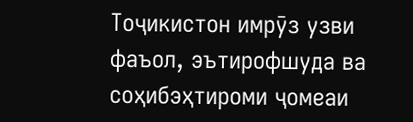Тоҷикистон имрӯз узви фаъол, эътирофшуда ва соҳибэҳтироми ҷомеаи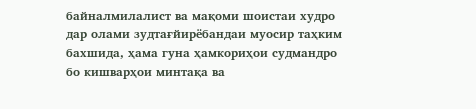байналмилалист ва мақоми шоистаи худро дар олами зудтағйирёбандаи муосир таҳким бахшида, ҳама гуна ҳамкориҳои судмандро бо кишварҳои минтақа ва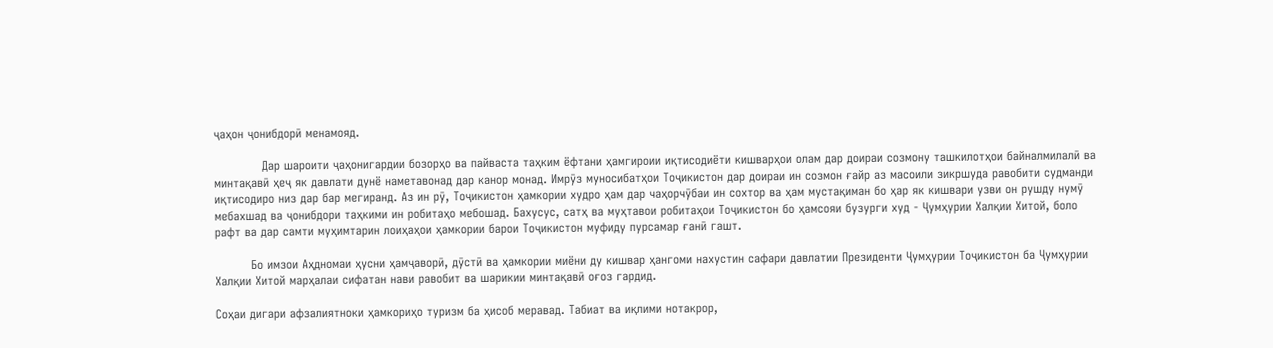ҷаҳон ҷонибдорӣ менамояд.

            Дар шароити ҷаҳонигардии бозорҳо ва пайваста таҳким ёфтани ҳамгироии иқтисодиёти кишварҳои олам дар доираи созмону ташкилотҳои байналмилалӣ ва минтақавӣ ҳеҷ як давлати дунё наметавонад дар канор монад. Имрӯз муносибатҳои Тоҷикистон дар доираи ин созмон ғайр аз масоили зикршуда равобити судманди иқтисодиро низ дар бар мегиранд. Аз ин рӯ, Тоҷикистон ҳамкории худро ҳам дар чаҳорчӯбаи ин сохтор ва ҳам мустақиман бо ҳар як кишвари узви он рушду нумӯ мебахшад ва ҷонибдори таҳкими ин робитаҳо мебошад. Бахусус, сатҳ ва муҳтавои робитаҳои Тоҷикистон бо ҳамсояи бузурги худ - Ҷумҳурии Халқии Хитой, боло рафт ва дар самти муҳимтарин лоиҳаҳои ҳамкории барои Тоҷикистон муфиду пурсамар ғанӣ гашт.

         Бо имзои Аҳдномаи ҳусни ҳамҷаворӣ, дӯстӣ ва ҳамкории миёни ду кишвар ҳангоми нахустин сафари давлатии Президенти Ҷумҳурии Тоҷикистон ба Ҷумҳурии Халқии Хитой марҳалаи сифатан нави равобит ва шарикии минтақавӣ оғоз гардид.

Соҳаи дигари афзалиятноки ҳамкориҳо туризм ба ҳисоб меравад. Табиат ва иқлими нотакрор,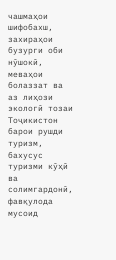чашмаҳои шифобахш, захираҳои бузурги оби нӯшокӣ, меваҳои болаззат ва аз лиҳози экологӣ тозаи Тоҷикистон барои рушди туризм, бахусус туризми кӯҳӣ ва солимгардонӣ, фавқулода мусоид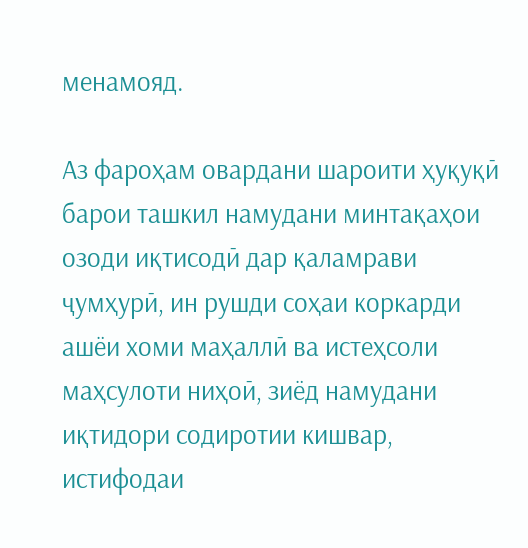менамояд.

Аз фароҳам овардани шароити ҳуқуқӣ барои ташкил намудани минтақаҳои озоди иқтисодӣ дар қаламрави ҷумҳурӣ, ин рушди соҳаи коркарди ашёи хоми маҳаллӣ ва истеҳсоли маҳсулоти ниҳоӣ, зиёд намудани иқтидори содиротии кишвар, истифодаи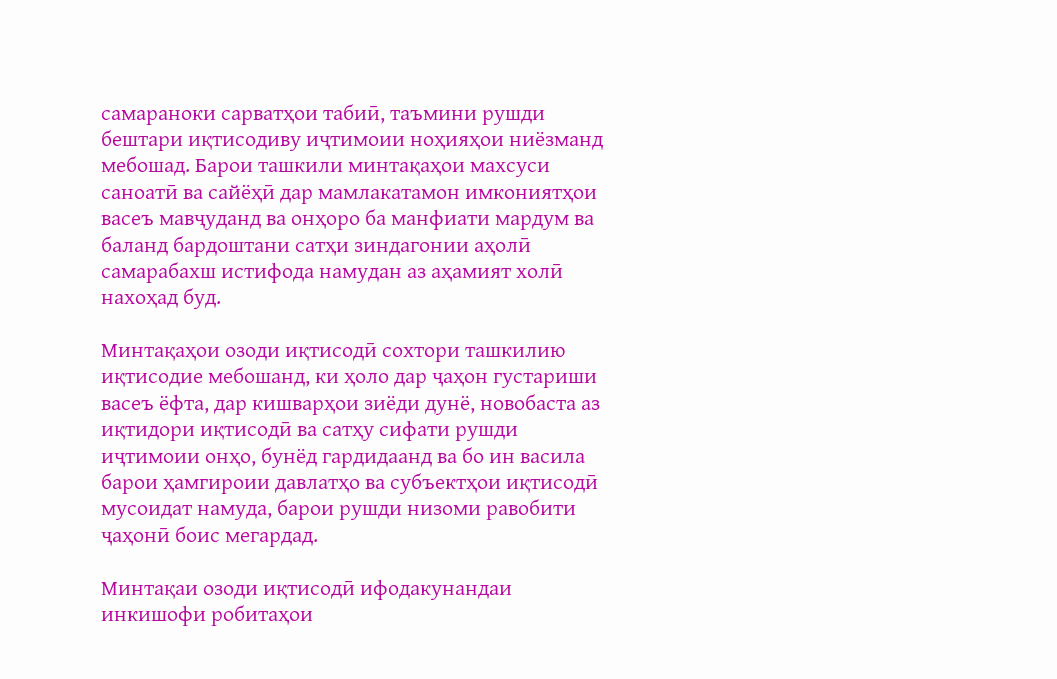самараноки сарватҳои табиӣ, таъмини рушди бештари иқтисодиву иҷтимоии ноҳияҳои ниёзманд мебошад. Барои ташкили минтақаҳои махсуси саноатӣ ва сайёҳӣ дар мамлакатамон имкониятҳои васеъ мавҷуданд ва онҳоро ба манфиати мардум ва баланд бардоштани сатҳи зиндагонии аҳолӣ самарабахш истифода намудан аз аҳамият холӣ нахоҳад буд.

Минтақаҳои озоди иқтисодӣ сохтори ташкилию иқтисодие мебошанд, ки ҳоло дар ҷаҳон густариши васеъ ёфта, дар кишварҳои зиёди дунё, новобаста аз иқтидори иқтисодӣ ва сатҳу сифати рушди иҷтимоии онҳо, бунёд гардидаанд ва бо ин васила барои ҳамгироии давлатҳо ва субъектҳои иқтисодӣ мусоидат намуда, барои рушди низоми равобити ҷаҳонӣ боис мегардад.

Минтақаи озоди иқтисодӣ ифодакунандаи инкишофи робитаҳои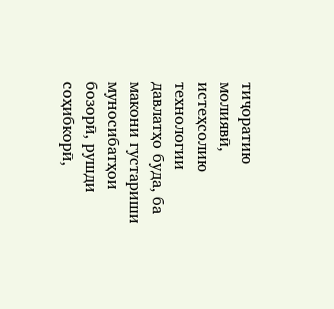тиҷоратию молиявӣ, истеҳсолию технологии давлатҳо буда, ба макони густариши муносибатҳои бозорӣ, рушди соҳибкорӣ,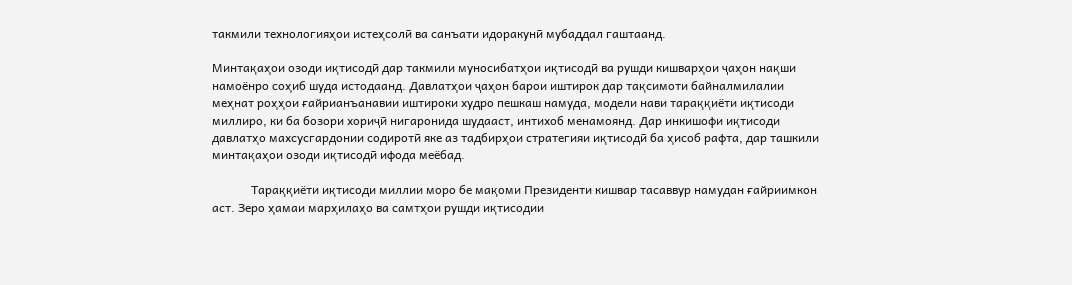такмили технологияҳои истеҳсолӣ ва санъати идоракунӣ мубаддал гаштаанд.

Минтақаҳои озоди иқтисодӣ дар такмили муносибатҳои иқтисодӣ ва рушди кишварҳои ҷаҳон нақши намоёнро соҳиб шуда истодаанд. Давлатҳои ҷаҳон барои иштирок дар тақсимоти байналмилалии меҳнат роҳҳои ғайрианъанавии иштироки худро пешкаш намуда, модели нави тараққиёти иқтисоди миллиро, ки ба бозори хориҷӣ нигаронида шудааст, интихоб менамоянд. Дар инкишофи иқтисоди давлатҳо махсусгардонии содиротӣ яке аз тадбирҳои стратегияи иқтисодӣ ба ҳисоб рафта, дар ташкили минтақаҳои озоди иқтисодӣ ифода меёбад.

             Тараққиёти иқтисоди миллии моро бе мақоми Президенти кишвар тасаввур намудан ғайриимкон аст. Зеро ҳамаи марҳилаҳо ва самтҳои рушди иқтисодии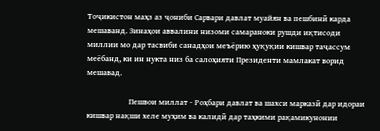Тоҷикистон маҳз аз ҷониби Сарвари давлат муайян ва пешбинӣ карда мешаванд. Зинаҳои аввалини низоми самараноки рушди иқтисоди миллии мо дар тасвиби санадҳои меъёрию ҳуқуқии кишвар таҷассум меёбанд, ки ин нукта низ ба салоҳияти Президенти мамлакат ворид мешавад.

                     Пешвои миллат - Роҳбари давлат ва шахси марказӣ дар идораи кишвар нақши хеле муҳим ва калидӣ дар таҳкими рақамикунонии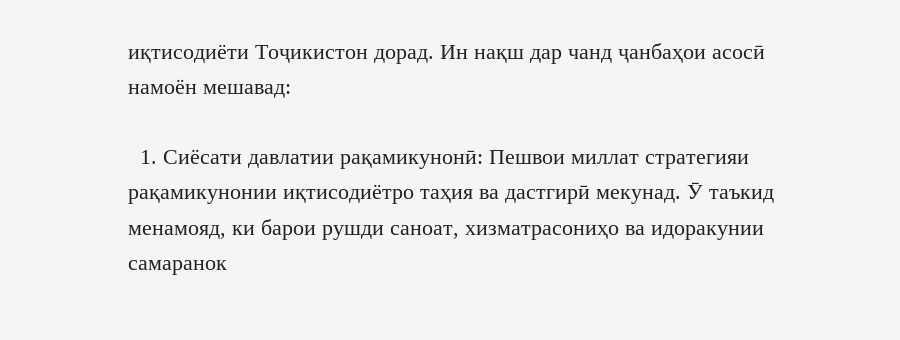иқтисодиёти Тоҷикистон дорад. Ин нақш дар чанд ҷанбаҳои асосӣ намоён мешавад:

  1. Сиёсати давлатии рақамикунонӣ: Пешвои миллат стратегияи рақамикунонии иқтисодиётро таҳия ва дастгирӣ мекунад. Ӯ таъкид менамояд, ки барои рушди саноат, хизматрасониҳо ва идоракунии самаранок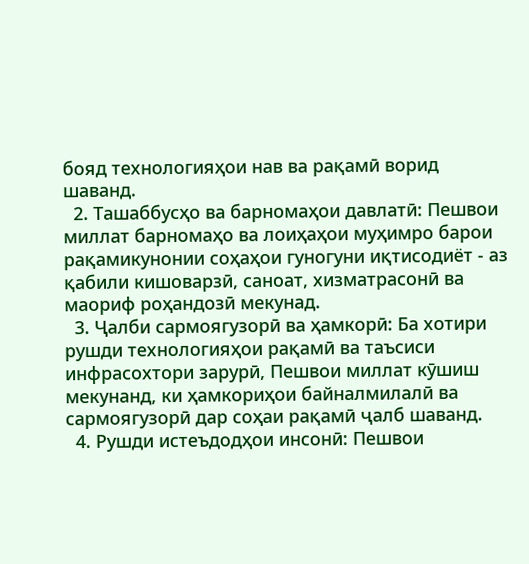бояд технологияҳои нав ва рақамӣ ворид шаванд.
  2. Ташаббусҳо ва барномаҳои давлатӣ: Пешвои миллат барномаҳо ва лоиҳаҳои муҳимро барои рақамикунонии соҳаҳои гуногуни иқтисодиёт - аз қабили кишоварзӣ, саноат, хизматрасонӣ ва маориф роҳандозӣ мекунад.
  3. Ҷалби сармоягузорӣ ва ҳамкорӣ: Ба хотири рушди технологияҳои рақамӣ ва таъсиси инфрасохтори зарурӣ, Пешвои миллат кӯшиш мекунанд, ки ҳамкориҳои байналмилалӣ ва сармоягузорӣ дар соҳаи рақамӣ ҷалб шаванд.
  4. Рушди истеъдодҳои инсонӣ: Пешвои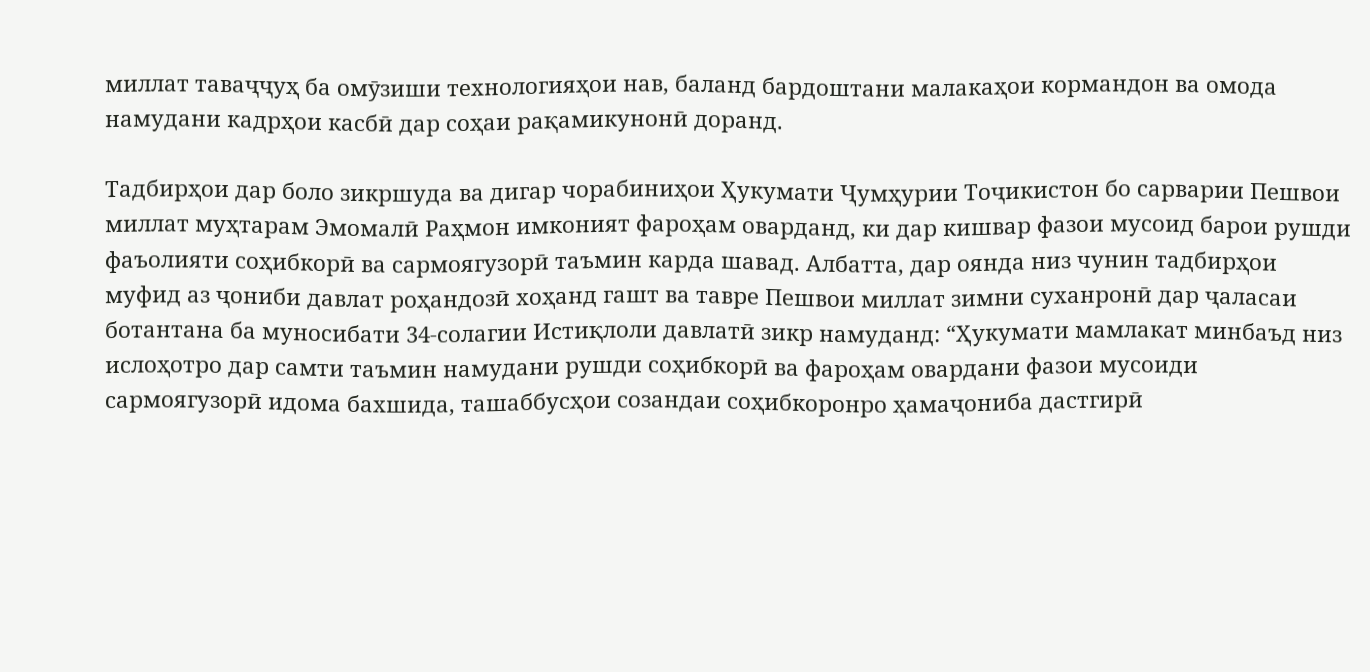миллат таваҷҷуҳ ба омӯзиши технологияҳои нав, баланд бардоштани малакаҳои кормандон ва омода намудани кадрҳои касбӣ дар соҳаи рақамикунонӣ доранд.

Тадбирҳои дар боло зикршуда ва дигар чорабиниҳои Ҳукумати Ҷумҳурии Тоҷикистон бо сарварии Пешвои миллат муҳтарам Эмомалӣ Раҳмон имконият фароҳам оварданд, ки дар кишвар фазои мусоид барои рушди фаъолияти соҳибкорӣ ва сармоягузорӣ таъмин карда шавад. Албатта, дар оянда низ чунин тадбирҳои муфид аз ҷониби давлат роҳандозӣ хоҳанд гашт ва тавре Пешвои миллат зимни суханронӣ дар ҷаласаи ботантана ба муносибати 34-солагии Истиқлоли давлатӣ зикр намуданд: “Ҳукумати мамлакат минбаъд низ ислоҳотро дар самти таъмин намудани рушди соҳибкорӣ ва фароҳам овардани фазои мусоиди сармоягузорӣ идома бахшида, ташаббусҳои созандаи соҳибкоронро ҳамаҷониба дастгирӣ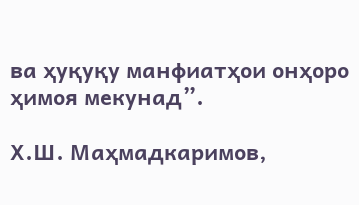ва ҳуқуқу манфиатҳои онҳоро ҳимоя мекунад”.

Х.Ш. Маҳмадкаримов,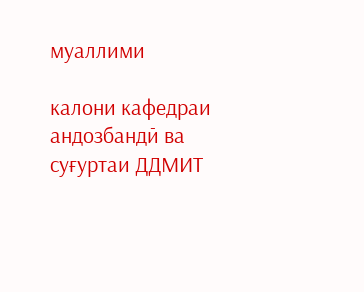муаллими

калони кафедраи андозбандӣ ва суғуртаи ДДМИТ